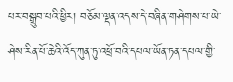པར་བསྒྲུབ་པའི་ཕྱིར། བཅོམ་ལྡན་འདས་དེ་བཞིན་གཤེགས་པ་ཡེ་ཤེས་རིན་པོ་ཆེའི་འོད་ཀུན་ཏུ་འཕྲོ་བའི་དཔལ་ཡོན་ཏན་དཔལ་གྱི་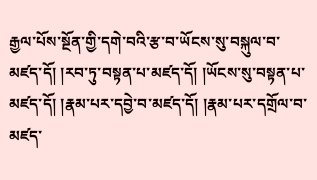རྒྱལ་པོས་སྔོན་གྱི་དགེ་བའི་རྩ་བ་ཡོངས་སུ་བསྐུལ་བ་མཛད་དོ། །རབ་ཏུ་བསྟན་པ་མཛད་དོ། །ཡོངས་སུ་བསྟན་པ་མཛད་དོ། །རྣམ་པར་དབྱེ་བ་མཛད་དོ། །རྣམ་པར་དགྲོལ་བ་མཛད་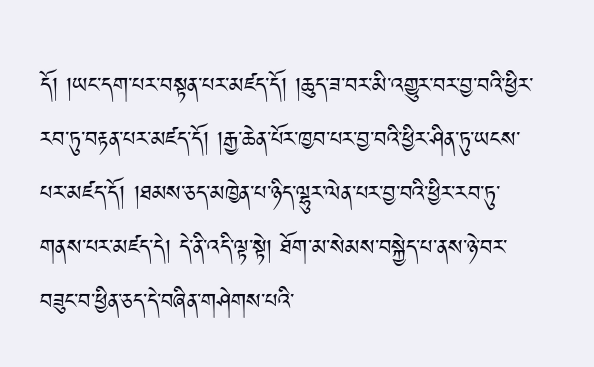དོ། །ཡང་དག་པར་བསྟན་པར་མཛད་དོ། །ཆུད་ཟ་བར་མི་འགྱུར་བར་བྱ་བའི་ཕྱིར་རབ་ཏུ་བརྟན་པར་མཛད་དོ། །རྒྱ་ཆེན་པོར་ཁྱབ་པར་བྱ་བའི་ཕྱིར་ཤིན་ཏུ་ཡངས་པར་མཛད་དོ། །ཐམས་ཅད་མཁྱེན་པ་ཉིད་ལྷུར་ལེན་པར་བྱ་བའི་ཕྱིར་རབ་ཏུ་གནས་པར་མཛད་དེ། དེ་ནི་འདི་ལྟ་སྟེ། ཐོག་མ་སེམས་བསྐྱེད་པ་ནས་ཉེ་བར་བཟུང་བ་ཕྱིན་ཅད་དེ་བཞིན་གཤེགས་པའི་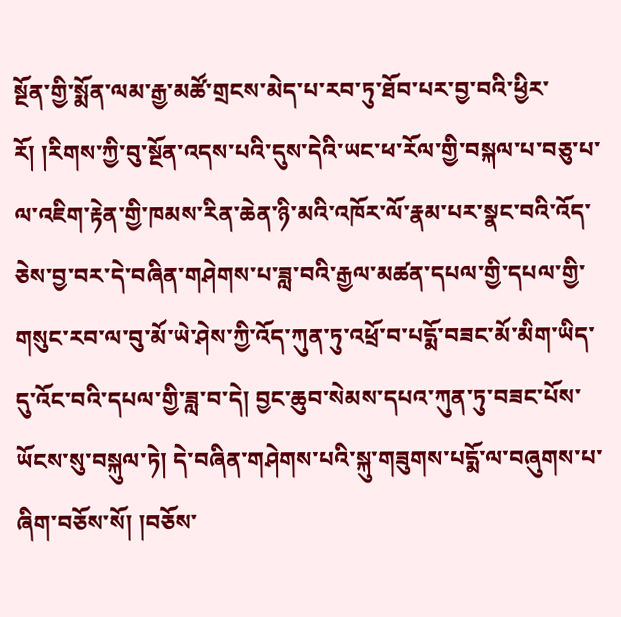སྔོན་གྱི་སྨོན་ལམ་རྒྱ་མཚོ་གྲངས་མེད་པ་རབ་ཏུ་ཐོབ་པར་བྱ་བའི་ཕྱིར་རོ། །རིགས་ཀྱི་བུ་སྔོན་འདས་པའི་དུས་དེའི་ཡང་ཕ་རོལ་གྱི་བསྐལ་པ་བཅུ་པ་ལ་འཇིག་རྟེན་གྱི་ཁམས་རིན་ཆེན་ཉི་མའི་འཁོར་ལོ་རྣམ་པར་སྣང་བའི་འོད་ཅེས་བྱ་བར་དེ་བཞིན་གཤེགས་པ་ཟླ་བའི་རྒྱལ་མཚན་དཔལ་གྱི་དཔལ་གྱི་གསུང་རབ་ལ་བུ་མོ་ཡེ་ཤེས་ཀྱི་འོད་ཀུན་ཏུ་འཕྲོ་བ་པདྨོ་བཟང་མོ་མིག་ཡིད་དུ་འོང་བའི་དཔལ་གྱི་ཟླ་བ་དེ། བྱང་ཆུབ་སེམས་དཔའ་ཀུན་ཏུ་བཟང་པོས་ཡོངས་སུ་བསྐུལ་ཏེ། དེ་བཞིན་གཤེགས་པའི་སྐུ་གཟུགས་པདྨོ་ལ་བཞུགས་པ་ཞིག་བཅོས་སོ། །བཅོས་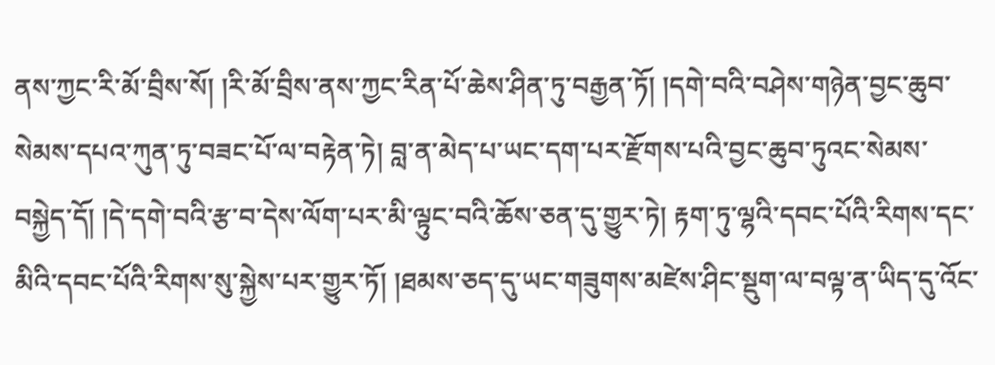ནས་ཀྱང་རི་མོ་བྲིས་སོ། །རི་མོ་བྲིས་ནས་ཀྱང་རིན་པོ་ཆེས་ཤིན་ཏུ་བརྒྱན་ཏོ། །དགེ་བའི་བཤེས་གཉེན་བྱང་ཆུབ་སེམས་དཔའ་ཀུན་ཏུ་བཟང་པོ་ལ་བརྟེན་ཏེ། བླ་ན་མེད་པ་ཡང་དག་པར་རྫོགས་པའི་བྱང་ཆུབ་ཏུའང་སེམས་བསྐྱེད་དོ། །དེ་དགེ་བའི་རྩ་བ་དེས་ལོག་པར་མི་ལྟུང་བའི་ཆོས་ཅན་དུ་གྱུར་ཏེ། རྟག་ཏུ་ལྷའི་དབང་པོའི་རིགས་དང་མིའི་དབང་པོའི་རིགས་སུ་སྐྱེས་པར་གྱུར་ཏོ། །ཐམས་ཅད་དུ་ཡང་གཟུགས་མཛེས་ཤིང་སྡུག་ལ་བལྟ་ན་ཡིད་དུ་འོང་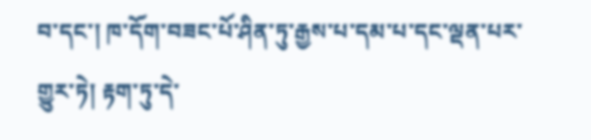བ་དང་། ཁ་དོག་བཟང་པོ་ཤིན་ཏུ་རྒྱས་པ་དམ་པ་དང་ལྡན་པར་གྱུར་ཏེ། རྟག་ཏུ་དེ་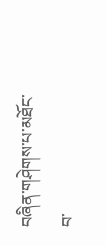བཞིན་གཤེགས་པ་མཐོང་བ་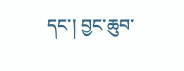དང་། བྱང་ཆུབ་